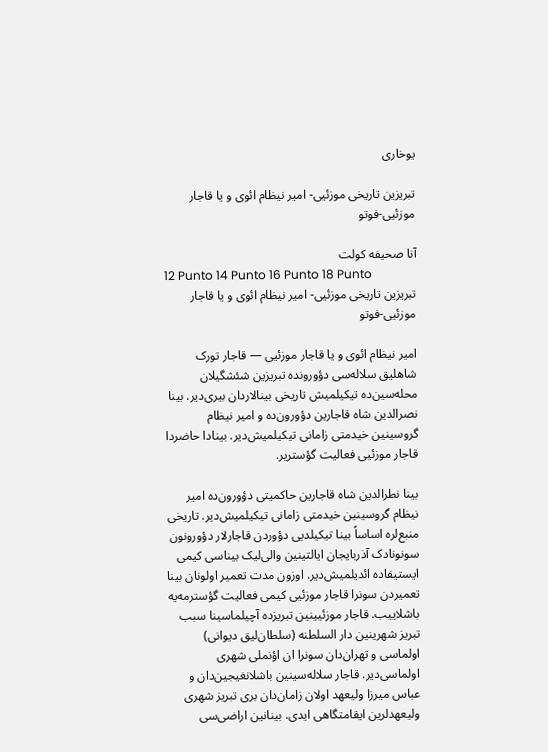یوخاری

تبریزین تاریخی موزئیی- امیر نیظام ائوی و یا قاجار موزئیی-فوتو

آنا صحیفه کولت
12 Punto 14 Punto 16 Punto 18 Punto
تبریزین تاریخی موزئیی- امیر نیظام ائوی و یا قاجار موزئیی-فوتو

امیر نیظام ائوی و یا قاجار موزئیی — قاجار تورک شاهلیق سلاله‌سی دؤورونده تبریزین شئشگیلان محله‌سین‌ده تیکیلمیش تاریخی بینالاردان بیری‌دیر. بینا نصرالدین شاه قاجارین دؤورون‌ده و امیر نیظام گروسینین خیدمتی زامانی تیکیلمیش‌دیر. بینادا حاضردا قاجار موزئیی فعالیت گؤستریر.

بینا نطرالدین شاه قاجارین حاکمیتی دؤورون‌ده امیر نیظام گروسینین خیدمتی زامانی تیکیلمیش‌دیر. تاریخی منبع‌لره اساساً بینا تیکیلدیی دؤوردن قاجارلار دؤورونون سونونادک آذربایجان ایالتینین والی‌لیک بیناسی کیمی ایستیفاده ائدیلمیش‌دیر. اوزون مدت تعمیر اولونان بینا تعمیردن سونرا قاجار موزئیی کیمی فعالیت گؤسترمه‌یه باشلاییب. قاجار موزئیینین تبریزده آچیلماسینا سبب تبریز شهرینین دار السلطنه (سلطان‌لیق دیوانی) اولماسی و تهران‌دان سونرا ان اؤنملی شهری اولماسی‌دیر. قاجار سلاله‌سینین باشلانغیجین‌دان و عباس میرزا ولیعهد اولان زامان‌دان بری تبریز شهری ولیعهدلرین ایقامتگاهی ایدی. بینانین اراضی‌سی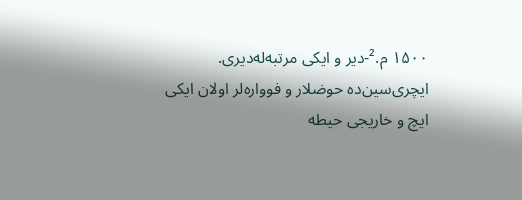۱۵۰۰ م.²-دیر و ایکی مرتبه‌له‌دیری. ایچری‌سین‌ده حوضلار و فوواره‌لر اولان ایکی ایچ و خاریجی حیطه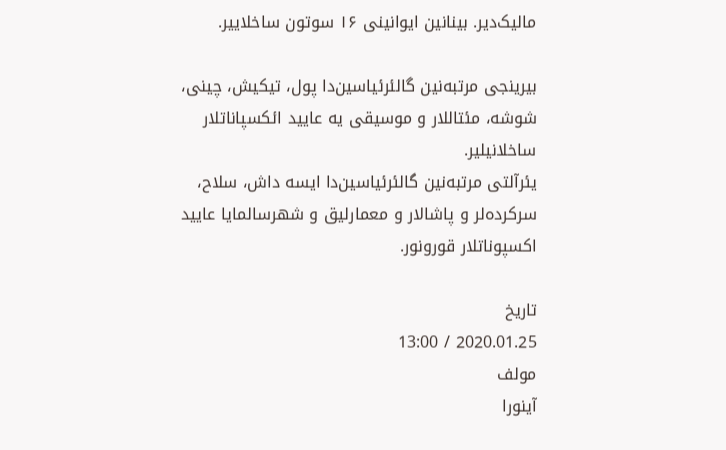مالیک‌دیر. بینانین ایوانینی ۱۶ سوتون ساخلاییر.

بیرینجی مرتبه‌نین گالئرئیاسین‌دا پول، تیکیش، چینی، شوشه، مئتاللار و موسیقی یه عایید ائکسپاناتلار ساخلانیلیر.
یئرآلتی مرتبه‌نین گالئرئیاسین‌دا ایسه داش، سلاح، سرکرده‌لر و پاشالار و معمارلیق و شهرسالمایا عایید اکسپوناتلار قورونور.

تاریخ
2020.01.25 / 13:00
مولف
آینورا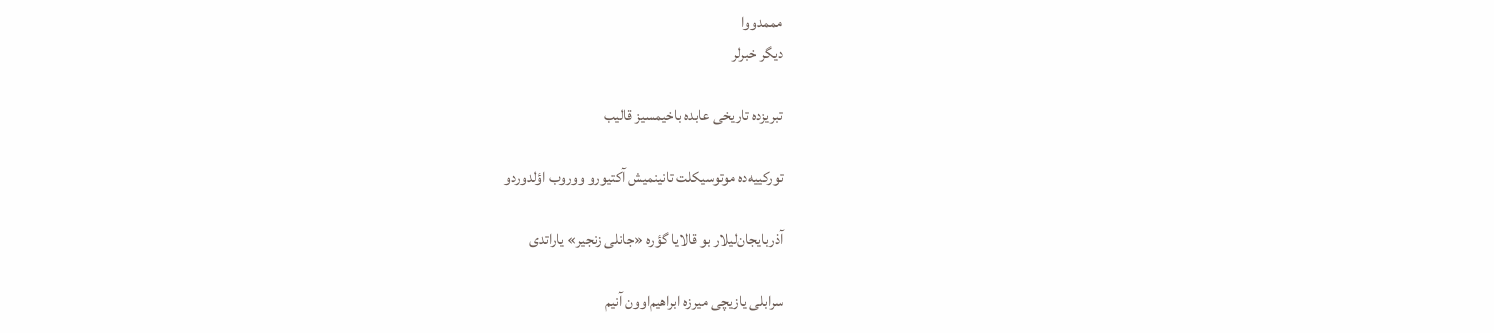مممدووا
دیگر خبرلر

تبریزده تاریخی عابده باخیمسیز قالیب

تورکییه‌ده موتوسیکلت تانینمیش آکتیورو ووروب اؤلدوردو

آذربایجان‌لیلار بو قالایا گؤره «جانلی زنجیر» یاراتدی

سرابلی یازیچی میرزه ابراهیم‌اوون آنیم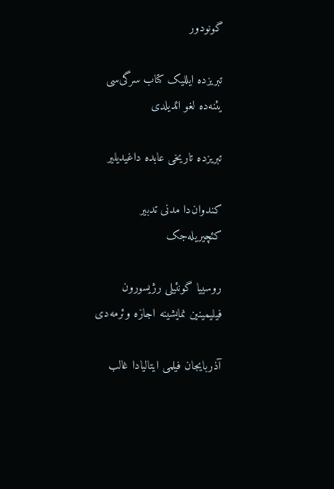گونودور

تبریزده ایللیک کتاب سرگی‌سی یئنه‌ده لغو ائدیلدی

تبریزده تاریخی عابده داغیدیلیر

کندوان‌دا مدنی تدبیر کئچیریله‌جک

روسییا گونئیلی رژیسورون فیلیمینین نمایشینه اجازه وئرمه‌دی

آذربایجان فیلمی ایتالیادا غالب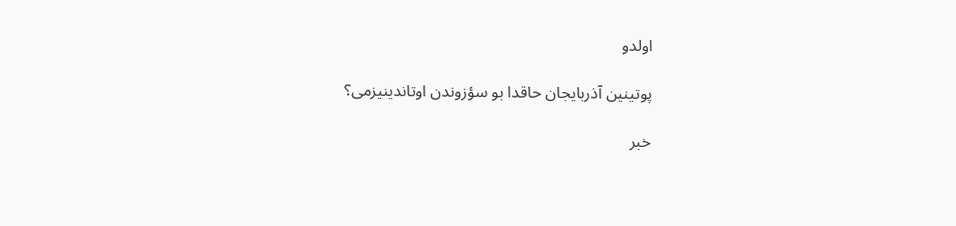اولدو

پوتینین آذربایجان حاقدا بو سؤزوندن اوتاندینیزمی؟

خبر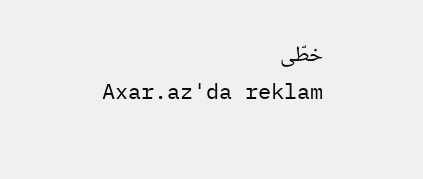خطّی
Axar.az'da reklam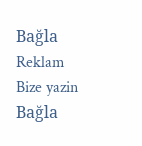Bağla
Reklam
Bize yazin Bağla